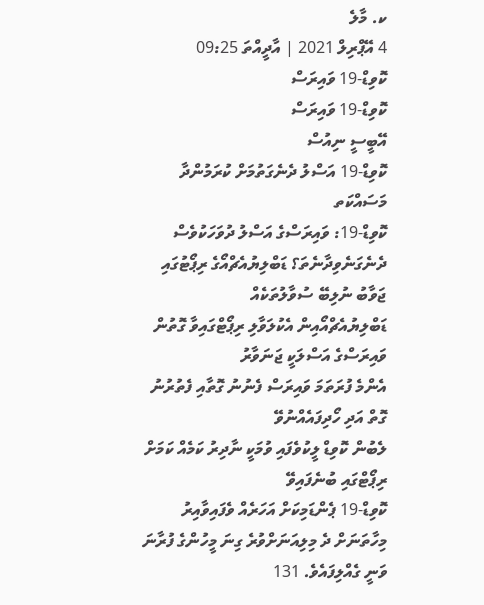ކ. މާލެ
4 އޭޕްރިލް 2021 | އާދީއްތަ 09:25
ކޮވިޑް-19 ވައިރަސް
ކޮވިޑް-19 ވައިރަސް
އޭބީސީ ނިއުސް
ކޮވިޑް-19 އަސްލު ދެނެގަތުމަށް ކުރަމުންދާ މަސައްކަތ
ކޮވިޑް-19: ވައިރަސްގެ އަސްލު ދުވަހަކުވެސް ދެނެގަނެވިދާނެތަ؟ ޑަބްލިޔުއެޗްއޯގެ ރިޕޯޓުގައި ޖަވާބު ނުލިބޭ ސުވާލުތަކެއް
ޑަބްލިޔުއެޗްއޯއިން އެކުލަވާލި ރިޕޯޓްގައިވާ ގޮތުން ވައިރަސްގެ އަސްލަކީ ޖަނަވާރު
އެންމެ ފުރަތަމަ ވައިރަސް ފެނުނު ގޮތާއި ފެތުރުނު ގޮތް އަދި ހޯދިފައެއްނުވޭ
ލެބުން ކޮވިޑް ލީކުވެފައި ވުމަކީ ނާދިރު ކަމެއް ކަމަށް ރިޕޯޓްގައި ބުނެފައިވޭ
ކޮވިޑް-19 ޕެންޑަމިކަށް އަހަރެއް ވެފައިވާއިރު މިހާތަނަށް ދެ މިލިއަނަށްވުރެ ގިނަ މީހުންގެ ފުރާނަ ވަނީ ގެއްލިފައެވެ. 131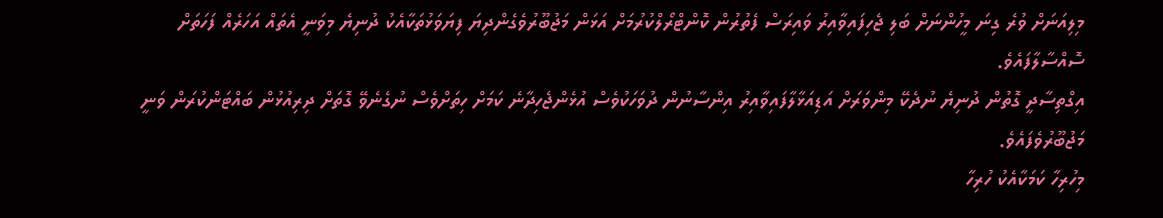މިލިއަނަށް ވުރެ ގިނަ މީހުންނަށް ބަލި ޖެހިފައިވާއިރު ވައިރަސް ފެތުރުން ކޮންޓްރޯލްކުރުމަށް އަޅަން މަޖުބޫރުވެގެންދިޔަ ފިޔަވަޅުތަކާއެކު ދުނިޔެ މިވަނީ އެތައް އަހަރެއް ފަހަތަށް ސޮއްސާލާފައެވެ.
އިގްތިސާދީ ގޮތުން ދުނިޔެ ނުދެކޭ މިންވަރަށް އަޑިއަޅާލާފައިވާއިރު އިންސާނުން ދުވަހަކުވެސް އުޅެންޖެހިދާނެ ކަމަށް ހިތަށްވެސް ނުގެނެވޭ ގޮތަށް ދިރިއުޅުން ބައްޓަންކުރަން ވަނީ މަޖުބޫރުވެފައެވެ.
މިހުރިހާ ކަމަކާއެކު ހުރިހާ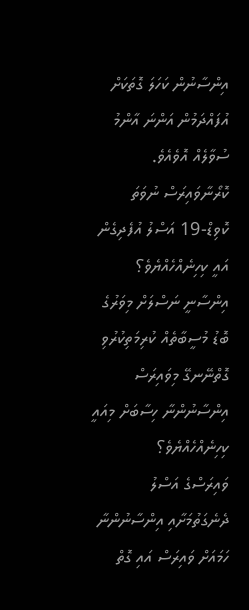އިންސާނުން ކަހަލަ ގޮތަކަށް އުފައްދަމުން އަންނަ އާންމު ސުވާލެއް އޮވެއެވެ. ކޮރޯނާވައިރަސް ނުވަތަ ކޮވިޑް-19 އަސްލު އުފެދިގެން އައީ ކިހިނެއްހެއްޔެވެ؟ އިންސާނީ ނަސްލަށް މިވަރުގެ ބޮޑު މުސީބާތެއް ކުރިމަތިކުރުވި ގޮތްނޭނގޭ މިވައިރަސް އިންސާނުންނާ ހިސާބަށް މިއައީ ކިހިނެއްހެއްޔެވެ؟
ވައިރަސްގެ އަސްލު ދެނެގަތުމަށާއި އިންސާނުންނާ ހަމައަށް ވައިރަސް އައި ގޮތް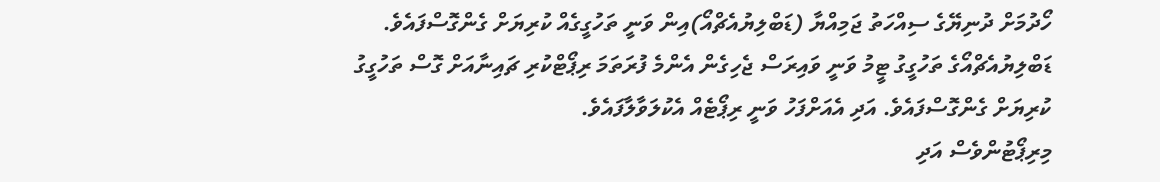ހޯދުމަށް ދުނިޔޭގެ ސިއްހަތު ޖަމިއްޔާ (ޑަބްލިޔުއެޗްއޯ)އިން ވަނީ ތަހުގީގެއް ކުރިޔަށް ގެންގޮސްފައެވެ. ޑަބްލިޔުއެޗްއޯގެ ތަހުގީގު ޓީމު ވަނީ ވައިރަސް ޖެހިގެން އެންމެ ފުރަތަމަ ރިޕޯޓްކުރި ޗައިނާއަށް ގޮސް ތަހުގީގު ކުރިޔަށް ގެންގޮސްފައެވެ. އަދި އެއަށްފަހު ވަނީ ރިޕޯޓެއް އެކުލަވާލާފައެވެ.
މިރިޕޯޓުންވެސް އަދި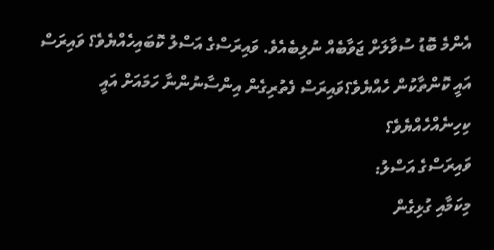އެންމެ ބޮޑު ސުވާލަށް ޖަވާބެއް ނުލިބެއެވެ. ވައިރަސްގެ އަސްލު ކޮބައިހެއްޔެވެ؟ ވައިރަސް އައީ ކޮންތާކުން ހެއްޔެވެ؟ވައިރަސް ފެތުރިގެން އިންސާނުންނާ ހަމައަށް އައީ ކިހިނެއްހެއްޔެވެ؟
ވައިރަސްގެ އަސްލު:
މިކަމާއި ގުޅިގެން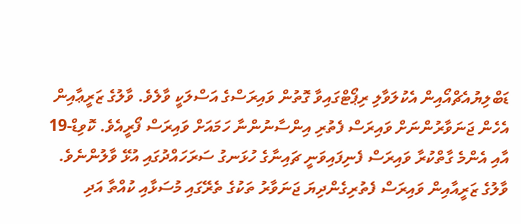ޑަބްލިޔުއެޗްއޯއިން އެކުލަވާލި ރިޕޯޓްގައިވާ ގޮތުން ވައިރަސްގެ އަސްލަކީ ވާލެވެ. ވާލުގެ ޒަރީޢާއިން އެހެން ޖަނަވާރުންނަށް ވައިރަސް ފެތުރި އިންސާނުންނާ ހަމައަށް ވައިރަސް ފޯރީއެވެ. ކޮވިޑް-19 އާއި އެންމެ ގާތްކުރާ ވައިރަސް ފެނިފައިވަނީ ޗައިނާގެ ހުޅަނގު ސަރަހައްދުގައި އުޅޭ ވާލުންނެވެ.
ވާލުގެ ޒަރީއާއިން ވައިރަސް ފެތުރިގެންދިޔަ ޖަނަވާރު ތަކުގެ ތެރޭގައި މުސަޅާއި ކުއްތާ އަދި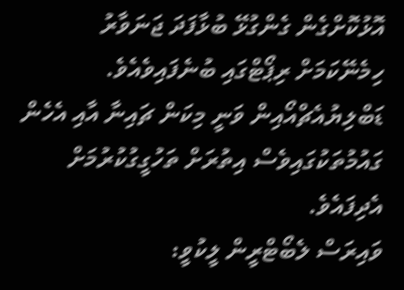އޮޅުކޮށްގެން ގެންގުޅޭ ބުޅާފަދަ ޖަނަވާރު ހިމެނޭކަމަށް ރިޕޯޓްގައި ބުނެފައިވެއެވެ.
ޑަބްލިޔުއެޗްއޯއިން ވަނީ މިކަން ޗައިނާ އާއި އެހެން ގައުމުތަކުގައިވެސް އިތުރަށް ތަހުގީގުކުރުމަށް އެދިފައެވެ.
ވައިރަސް ލެބޯޓްރީން ލީކުވީ: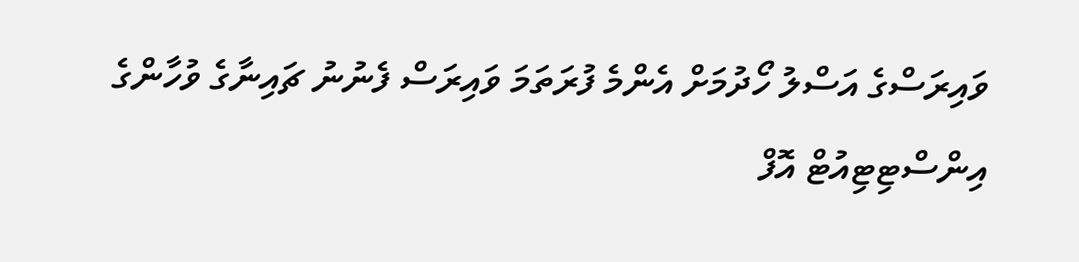ވައިރަސްގެ އަސްލު ހޯދުމަށް އެންމެ ފުރަތަމަ ވައިރަސް ފެނުނު ޗައިނާގެ ވުހާންގެ އިންސްޓިޓިއުޓް އޮފް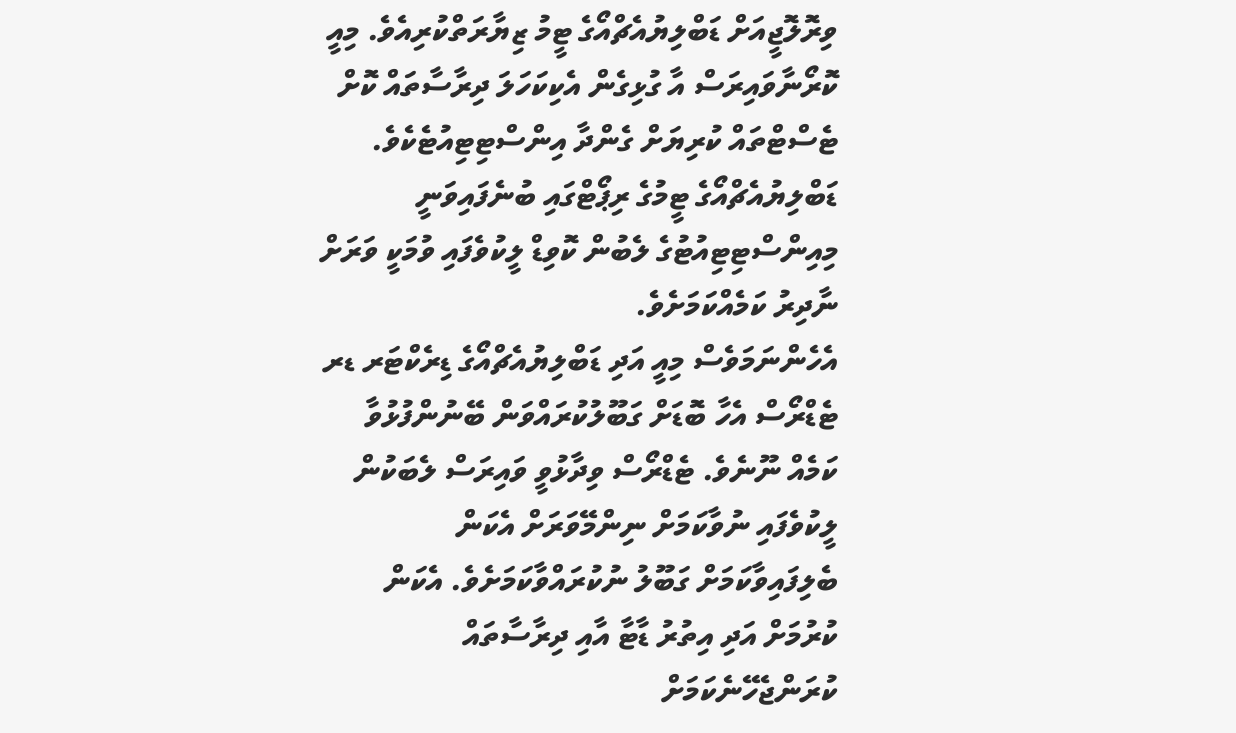ވިރޮލޮޖީއަށް ޑަބްލިޔުއެޗްއޯގެ ޓީމު ޒިޔާރަތްކުރިއެވެ. މިއީ ކޮރޯނާވައިރަސް އާ ގުޅިގެން އެކިކަހަލަ ދިރާސާތައް ކޮށް ޓެސްޓްތައް ކުރިޔަށް ގެންދާ އިންސްޓިޓިއުޓެކެވެ. ޑަބްލިޔުއެޗްއޯގެ ޓީމުގެ ރިޕޯޓްގައި ބުނެފައިވަނީ މިއިންސްޓިޓިއުޓުގެ ލެބުން ކޮވިޑް ލީކުވެފައި ވުމަކީ ވަރަށް ނާދިރު ކަމެއްކަމަށެވެ.
އެހެންނަމަވެސް މިއީ އަދި ޑަބްލިޔުއެޗްއޯގެ ޑިރެކްޓަރ ޑރ ޓެޑްރޯސް އެހާ ބޮޑަށް ގަބޫލުކުރައްވަން ބޭނުންފުޅުވާ ކަމެއް ނޫނެވެ. ޓެޑްރޯސް ވިދާޅުވީ ވައިރަސް ލެބަކުން ލީކުވެފައި ނުވާކަމަށް ނިންމޭވަރަށް އެކަން ބެލިފައިވާކަމަށް ގަބޫލު ނުކުރައްވާކަމަށެވެ. އެކަން ކުރުމަށް އަދި އިތުރު ޑާޓާ އާއި ދިރާސާތައް ކުރަންޖެހޭނެކަމަށް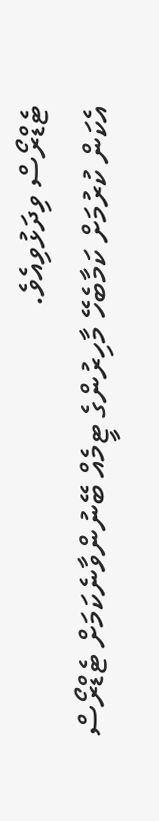ޓެޑްރޯސް ވިދަޅުވިއެވެ.
އެކަން ކުރުމަށް ކަމާބެހޭ މާހިރުންގެ ޓީމެއް ބޭނުންވާނެކަމަށް ޓެޑްރޯސް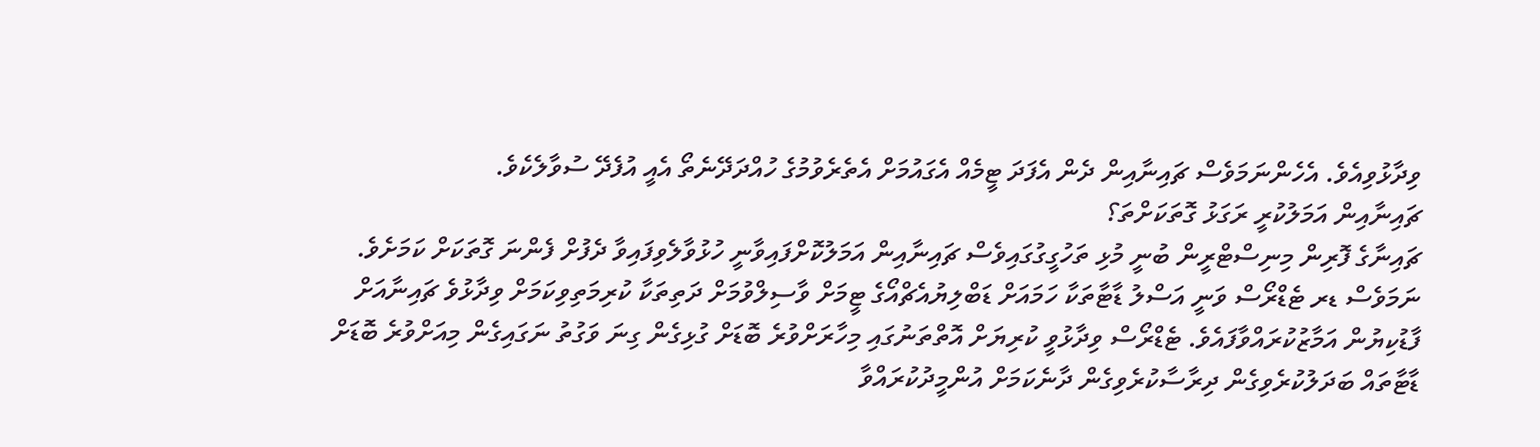ވިދާޅުވިއެވެ. އެހެންނަމަވެސް ޗައިނާއިން ދެން އެފަދަ ޓީމެއް އެގައުމަށް އެތެރެވުމުގެ ހުއްދަދޭނެތޯ އެއީ އުފެދޭ ސުވާލެކެވެ.
ޗައިނާއިން އަމަލުކުރީ ރަގަޅު ގޮތަކަށްތަ؟
ޗައިނާގެ ފޮރިން މިނިސްޓްރީން ބުނީ މުޅި ތަހުގީގުގައިވެސް ޗައިނާއިން އަމަލުކޮށްފައިވާނީ ހުޅުވާލެވިފައިވާ ދެފުށް ފެންނަ ގޮތަކަށް ކަމަށެވެ.
ނަމަވެސް ޑރ ޓެޑްރޯސް ވަނީ އަސްލު ޑާޓާތަކާ ހަމައަށް ޑަބްލިޔުއެޗްއޯގެ ޓީމަށް ވާސިލްވުމަށް ދަތިތަކާ ކުރިމަތިވިކަމަށް ވިދާޅުވެ ޗައިނާއަށް ފާޑުކިޔުން އަމާޒުކުރައްވާފައެވެ. ޓެޑްރޯސް ވިދާޅުވީ ކުރިޔަށް އޮތްތަނުގައި މިހާރަށްވުރެ ބޮޑަށް ގުޅިގެން ގިނަ ވަގުތު ނަގައިގެން މިއަށްވުރެ ބޮޑަށް ޑާޓާތައް ބަދަލުކުރެވިގެން ދިރާސާކުރެވިގެން ދާނެކަމަށް އުންމީދުކުރައްވާ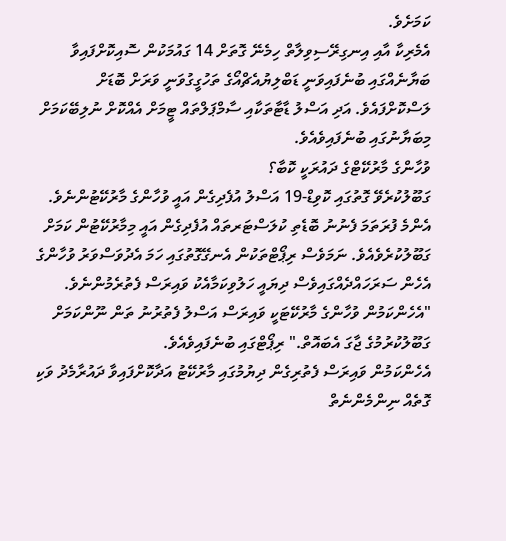ކަމަށެވެ.
އެމެރިކާ އާއި އިނގިރޭސިވިލާތް ހިމެނޭ ގޮތަށް 14 ގައުމަކުން ސޮއިކޮށްފައިވާ ބަޔާނެއްގައި ބުނެފައިވަނީ ޑަބްލިޔުއެޗްއޯގެ ތަހުގީގުވަނީ ވަރަށް ބޮޑަށް ލަސްކޮށްފައެވެ. އަދި އަސްލު ޑާޓާތަކާއި ސާމްޕަލްތައް ޓީމަށް އެއްކޮށް ނުލިބޭކަމަށް މިބަޔާނުގައި ބުނެފައިވެއެވެ.
ވުހާންގެ މާރުކޭޓްގެ ދައުރަކީ ކޮބާ؟
ގަބޫލުކުރެވޭ ގޮތުގައި ކޮވިޑް-19 އަސްލު އުފެދިގެން އައީ ވުހާންގެ މާރުކޭޓުންނެވެ.
އެންމެ ފުރަތަމަ ފެނުނު ބޮޑެތި ކުލަސްޓަރތައް އުފެދިގެން އައީ މިމާރުކޭޓުން ކަމަށް ގަބޫލުކުރެވެއެވެ. ނަމަވެސް ރިޕޯޓްތަކުން އެނގޭގޮތުގައި ހަމަ އެދުވަސްވަރު ވުހާންގެ އެހެން ސަރަހައްދެއްގައިވެސް ދިޔައީ ހަލުވިކަމާއެކު ވައިރަސް ފެތުރެމުންނެވެ.
"އެހެންކަމުން ވުހާންގެ މާރުކޭޓަކީ ވައިރަސް އަސްލު ފެތުރުނު ތަން ނޫންކަމަށް ގަބޫލުކުރުމުގެ ޖާގަ އެބައޮތް." ރިޕޯޓްގައި ބުނެފައިވެއެވެ.
އެހެންކަމުން ވައިރަސް ފެތުރިގެން ދިޔުމުގައި މާރުކޭޓު އަދާކޮށްފައިވާ ދައުރާމެދު ވަކި ގޮތެއް ނިންމެންނެތް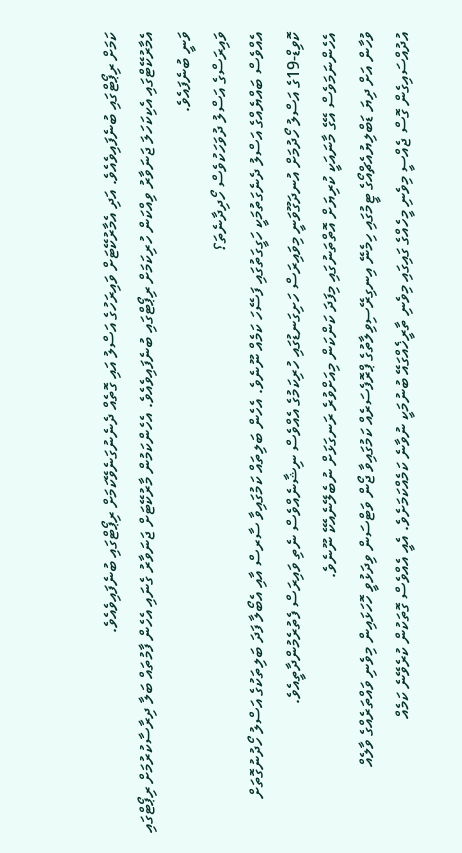ކަމަށް ރިޕޯޓްގައި ބުނެފައިވެއެވެ. އަދި އެމާރުކޭޓަށް ވައިރަހުގެ އަސްލު އައި ގޮތެއް ދެނެނުގަނެވޭކަމަށް ރިޕޯޓްގައި ބުނެފައިވެއެވެ.
އެމާރުކޭޓްގައި އެކިކަހަލަ ޖަނަވާރު ވިއްކަން ހުރިކަމަށް ރިޕޯޓްގައި ބުނެފައިވެއެވެ. އެހެންކަމުން މާރުކޭޓަށް ޖަނަވާރު ގެނައި އެހެން ފާމުތައް ބަލާ ދިރާސާކުރުމަށް ރިޕޯޓްގައި ވަނީ ބުނެފައެވެ.
ވައިރަސްގެ އަސްލު ދުވަހަކުވެސް ހޯދިދާނެތަ؟
އެއްވެސް ބައްޔެއްގެ އަސްލު ދެނެގަތުމަކީ ހަގީގަތުގައި ފަސޭހަ ކަމެއް ނޫނެވެ. އެހެން ބަލިތައް ކަމުގައިވާ ސާރސް އާއި އެބޯލާ ފަދަ ބަލިތަކުގެ އަސްލު ހޯދުނުގޮތަށް ކޮވިޑް-19ގެ އަސްލު ހޯދުމަށް އުނދަގޫވަނީ މިވައިރަސް ހަށިގަނޑުގައި ހުރިކަމުގެ އެއްވެސް ނިޝާނެއްވެސް ނެތި ވައިރަސް ފެތުރެމުންދާތީއެވެ.
އެހެންނަމަވެސް އޭގެ މާނައަކީ ކުރިޔަށް އޮތްތަނުގައި މިފަދަ ކަންކަން މިއަށްވުރެ ރަނގަޅަށް ނުބެލޭނެއެކޭ ނޫނެވެ.
ވުހާން އަށް ދިޔަ ޑަބްލިޔުއެޗްއޯގެ ޓީމުގައި ހިމެނޭ އިނގިރޭސިވިލާތުގެ ޕްރޮފެސަރެއް ކަމުގައިވާ ޖޯން ވަޓްސަން ވިދަޅުވީ ހޮހަޅައިން މިވެނި ވައްތަރެއްގެ ވާލެއް އުދުއްސައިގެން ގޮސް ޖެއްސީ މިވެނި މީހެއްގެ ގައިގައި މިވެނި ތާރީޚެއްގައޭ ބުނުމަކީ ނުވާނެ ކަމެއްކަމަށެވެ. އެއީ އެއްވެސް ގޮތަކުން ކުރެވޭނެ ކަމެއް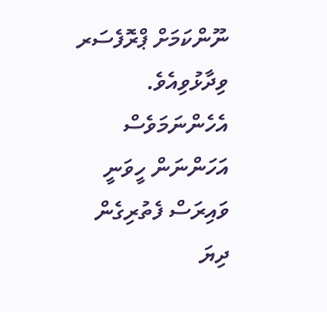ނޫންކަމަށް ޕްރޮފެސަރ ވިދާޅުވިއެވެ.
އެހެންނަމަވެސް އަހަންނަން ހީވަނީ ވައިރަސް ފެތުރިގެން ދިޔަ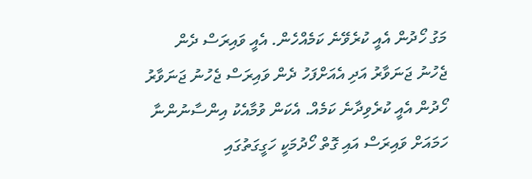މަގު ހޯދުން އެއީ ކުރެވޭނެ ކަމެއްހެން. އެއީ ވައިރަސް ދެން ޖެހުނު ޖަނަވާރު އަދި އެއަށްފަހު ދެން ވައިރަސް ޖެހުނު ޖަނަވާރު ހޯދުން އެއީ ކުރެވިދާނެ ކަމެއް. އެކަން ވުމާއެކު އިންސާނުންނާ ހަމައަށް ވައިރަސް އައި ގޮތް ހޯދުމަކީ ހަގީގަތުގައި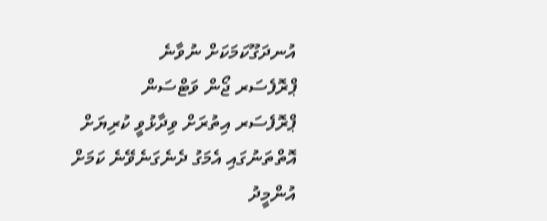އުނދަގޫކަމަކަށް ނުވާނެ
ޕްރޮފެސަރ ޖޯން ވަޓްސަން
ޕްރޮފެސަރ އިތުރަށް ވިދާޅުވީ ކުރިޔަށް އޮތްތަނުގައި އެމަގު ދެނެގަނެވޭނެ ކަމަށް އުންމީދު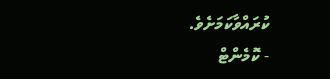ކުރައްވާކަމަށެވެ.
- ކޮމެންޓް